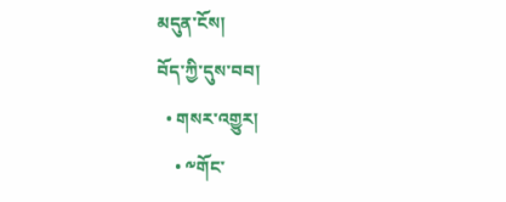མདུན་ངོས།
བོད་ཀྱི་དུས་བབ།
  • གསར་འགྱུར།
    • ༸གོང་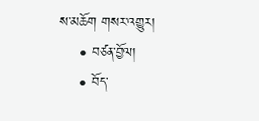ས་མཆོག གསར་འགྱུར།
    • བཙན་བྱོལ།
    • བོད་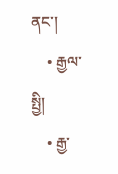ནང་།
    • རྒྱལ་སྤྱི།
    • རྒྱ་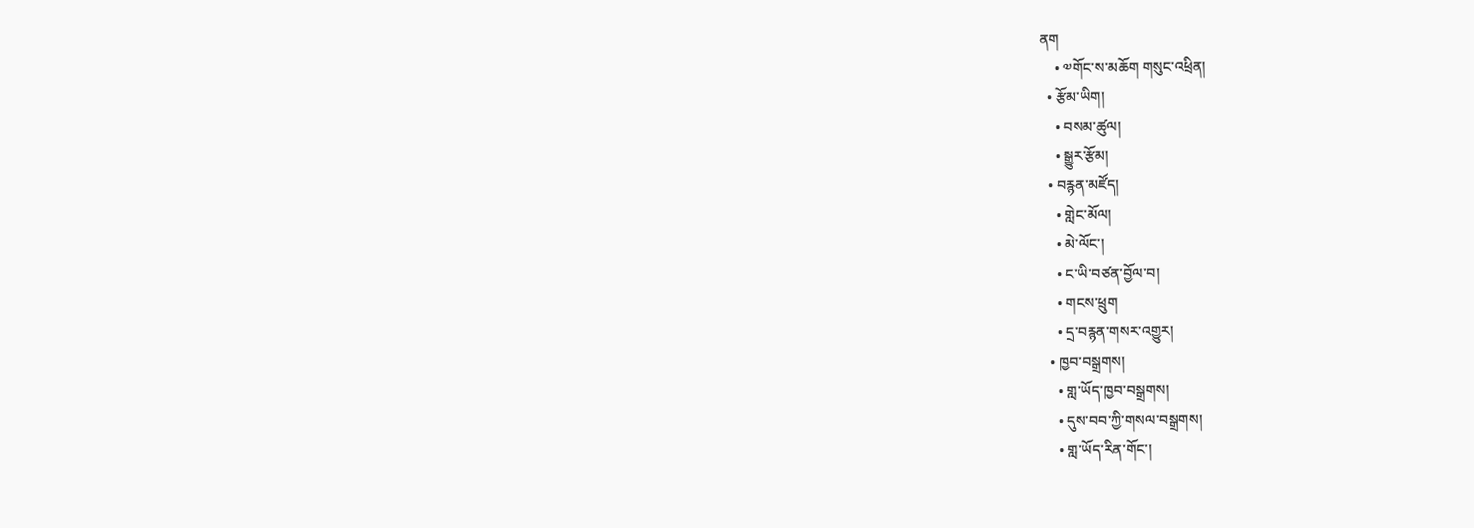ནག
    • ༧གོང་ས་མཆོག གསུང་འཕྲིན།
  • རྩོམ་ཡིག།
    • བསམ་ཚུལ།
    • སྒྱུར་རྩོམ།
  • བརྙན་མཛོད།
    • གླེང་མོལ།
    • མེ་ལོང་།
    • ང་ཡི་བཙན་བྱོལ་བ།
    • གངས་ཕྲུག
    • དྲ་བརྙན་གསར་འགྱུར།
  • ཁྱབ་བསྒྲགས།
    • གླ་ཡོད་ཁྱབ་བསྒྲགས།
    • དུས་བབ་ཀྱི་གསལ་བསྒྲགས།
    • གླ་ཡོད་རིན་གོང་།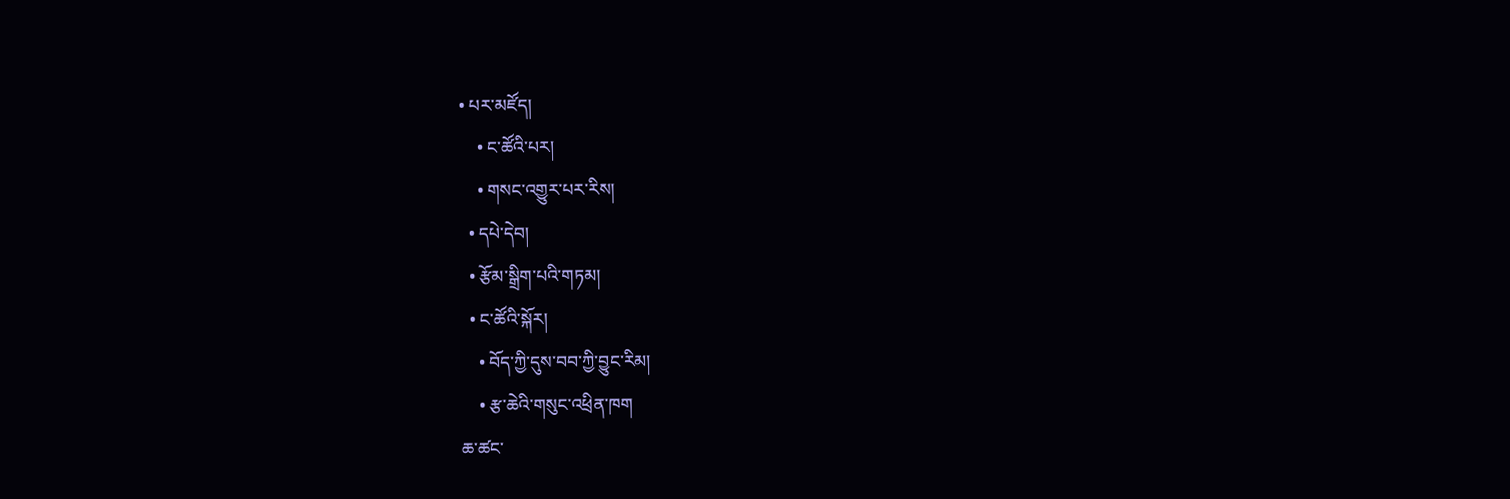• པར་མཛོད།
    • ང་ཚོའི་པར།
    • གསང་འགྱུར་པར་རིས།
  • དཔེ་དེབ།
  • རྩོམ་སྒྲིག་པའི་གཏམ།
  • ང་ཚོའི་སྐོར།
    • བོད་ཀྱི་དུས་བབ་ཀྱི་བྱུང་རིམ།
    • རྩ་ཆེའི་གསུང་འཕྲིན་ཁག
ཆ་ཚང་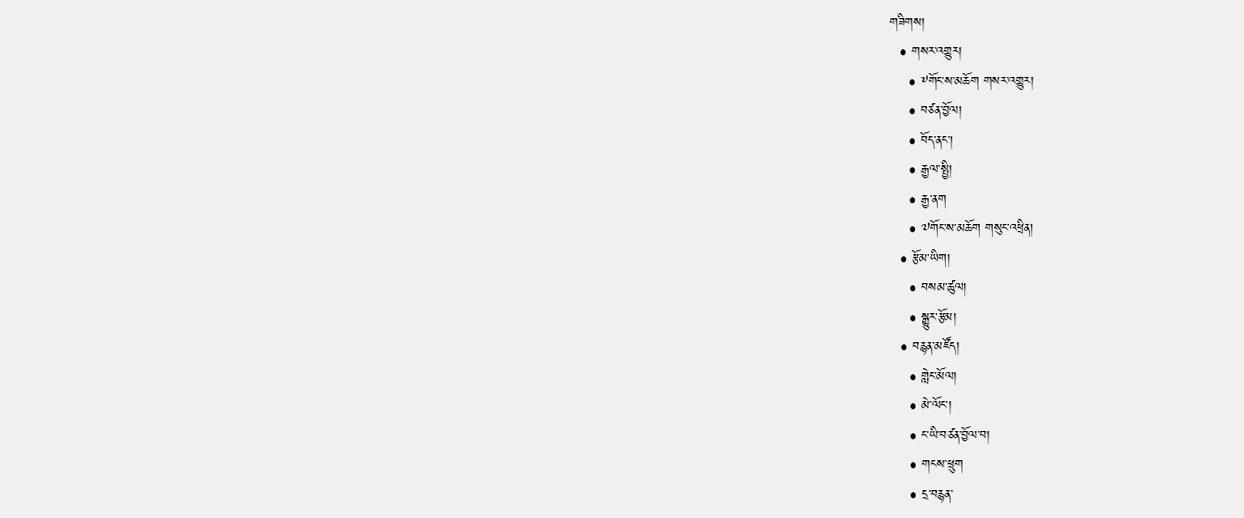གཟིགས།
  • གསར་འགྱུར།
    • ༸གོང་ས་མཆོག གསར་འགྱུར།
    • བཙན་བྱོལ།
    • བོད་ནང་།
    • རྒྱལ་སྤྱི།
    • རྒྱ་ནག
    • ༧གོང་ས་མཆོག གསུང་འཕྲིན།
  • རྩོམ་ཡིག།
    • བསམ་ཚུལ།
    • སྒྱུར་རྩོམ།
  • བརྙན་མཛོད།
    • གླེང་མོལ།
    • མེ་ལོང་།
    • ང་ཡི་བཙན་བྱོལ་བ།
    • གངས་ཕྲུག
    • དྲ་བརྙན་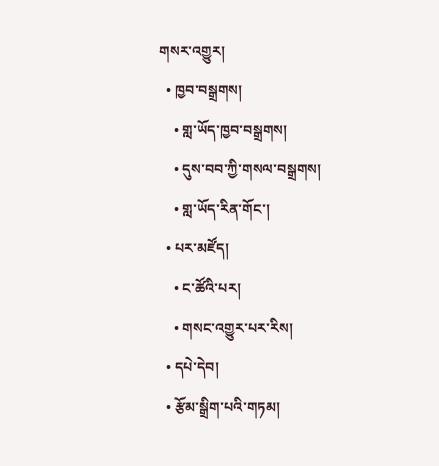གསར་འགྱུར།
  • ཁྱབ་བསྒྲགས།
    • གླ་ཡོད་ཁྱབ་བསྒྲགས།
    • དུས་བབ་ཀྱི་གསལ་བསྒྲགས།
    • གླ་ཡོད་རིན་གོང་།
  • པར་མཛོད།
    • ང་ཚོའི་པར།
    • གསང་འགྱུར་པར་རིས།
  • དཔེ་དེབ།
  • རྩོམ་སྒྲིག་པའི་གཏམ།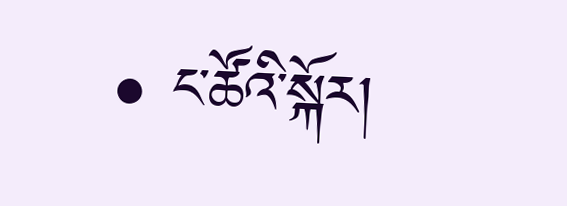• ང་ཚོའི་སྐོར།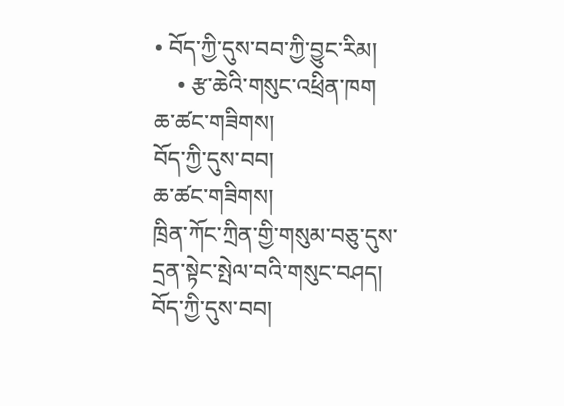• བོད་ཀྱི་དུས་བབ་ཀྱི་བྱུང་རིམ།
    • རྩ་ཆེའི་གསུང་འཕྲིན་ཁག
ཆ་ཚང་གཟིགས།
བོད་ཀྱི་དུས་བབ།
ཆ་ཚང་གཟིགས།
ཁྲིན་ཀོང་ཀྲིན་གྱི་གསུམ་བཅུ་དུས་དྲན་སྟེང་སྤེལ་བའི་གསུང་བཤད།
བོད་ཀྱི་དུས་བབ།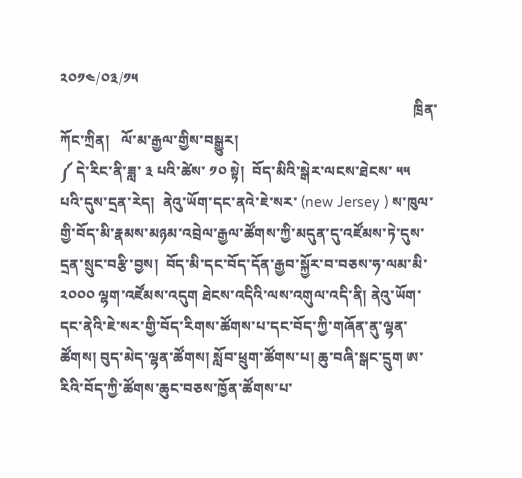༢༠༡༤/༠༣/༡༥
                                                                                                 ཁྲིན་ཀོང་ཀྲིན།   ལོ་མ་རྒྱལ་གྱིས་བསྒྱུར།
༼ དེ་རིང་ནི་ཟླ་ ༣ པའི་ཚེས་ ༡༠ སྟེ།  བོད་མིའི་སྒེར་ལངས་ཐེངས་ ༥༥ པའི་དུས་དྲན་རེད།  ནེའུ་ཡོག་དང་ནའེ་ཇེ་སར་ (new Jersey ) ས་ཁུལ་གྱི་བོད་མི་རྣམས་མཉམ་འབྲེལ་རྒྱལ་ཚོགས་ཀྱི་མདུན་དུ་འཛོམས་ཏེ་དུས་དྲན་སྲུང་བརྩི་བྱས།  བོད་མི་དང་བོད་དོན་རྒྱབ་སྐྱོར་བ་བཅས་ཧ་ལམ་མི་ ༢༠༠༠ ལྷག་འཛོམས་འདུག ཐེངས་འདིའི་ལས་འགུལ་འདི་ནི། ནེའུ་ཡོག་དང་ནེའི་ཇེ་སར་གྱི་བོད་རིགས་ཚོགས་པ་དང་བོད་ཀྱི་གཞོན་ནུ་ལྷན་ཚོགས། བུད་མེད་ལྷན་ཚོགས། སློབ་ཕྲུག་ཚོགས་པ། ཆུ་བཞི་སྒང་དྲུག ཨ་རིའི་བོད་ཀྱི་ཚོགས་ཆུང་བཅས་ཁྱོན་ཚོགས་པ་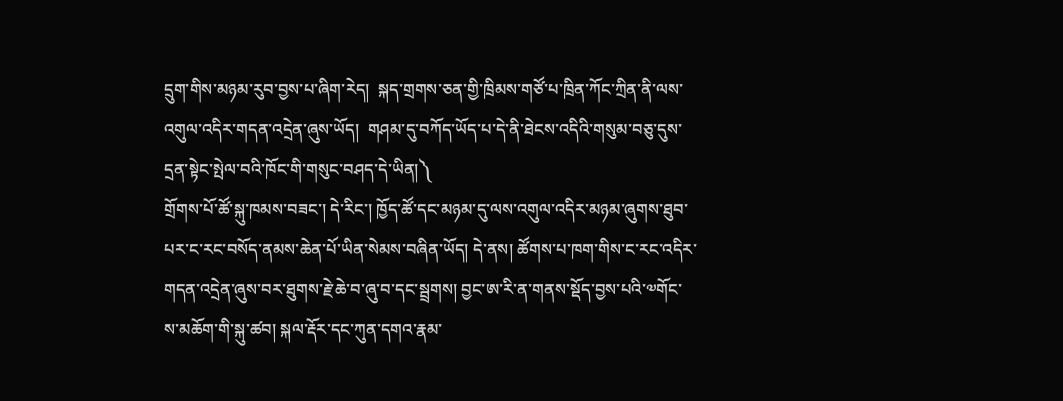དྲུག་གིས་མཉམ་རུབ་བྱས་པ་ཞིག་རེད།  སྐད་གྲགས་ཅན་གྱི་ཁྲིམས་གཙོ་པ་ཁྲིན་ཀོང་ཀྲིན་ནི་ལས་འགུལ་འདིར་གདན་འདྲེན་ཞུས་ཡོད།  གཤམ་དུ་བཀོད་ཡོད་པ་དེ་ནི་ཐེངས་འདིའི་གསུམ་བཅུ་དུས་དྲན་སྟེང་སྤེལ་བའི་ཁོང་གི་གསུང་བཤད་དེ་ཡིན།༽
གྲོགས་པོ་ཚོ་སྐུ་ཁམས་བཟང་། དེ་རིང་། ཁྱོད་ཚོ་དང་མཉམ་དུ་ལས་འགུལ་འདིར་མཉམ་ཞུགས་ཐུབ་པར་ང་རང་བསོད་ནམས་ཆེན་པོ་ཡིན་སེམས་བཞིན་ཡོད། དེ་ནས། ཚོགས་པ་ཁག་གིས་ང་རང་འདིར་གདན་འདྲེན་ཞུས་བར་ཐུགས་རྗེ་ཆེ་བ་ཞུ་བ་དང་སྦྲགས། བྱང་ཨ་རི་ན་གནས་སྡོད་བྱས་པའི་༧གོང་ས་མཆོག་གི་སྐུ་ཚབ། སྐལ་རྡོར་དང་ཀུན་དགའ་རྣམ་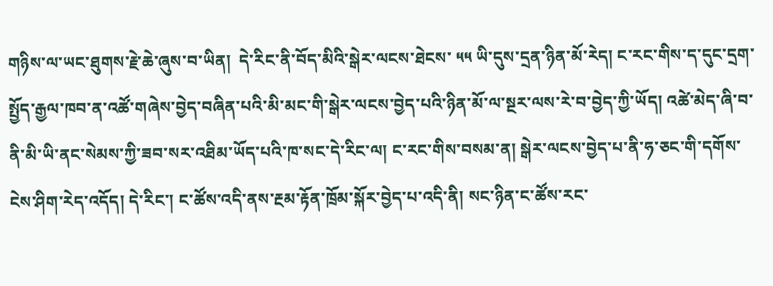གཉིས་ལ་ཡང་ཐུགས་རྗེ་ཆེ་ཞུས་བ་ཡིན།  དེ་རིང་ནི་བོད་མིའི་སྒེར་ལངས་ཐེངས་ ༥༥ ཡི་དུས་དྲན་ཉིན་མོ་རེད། ང་རང་གིས་ད་དུང་དྲག་སྤྱོད་རྒྱལ་ཁབ་ན་འཚོ་གཞེས་བྱེད་བཞིན་པའི་མི་མང་གི་སྒེར་ལངས་བྱེད་པའི་ཉིན་མོ་ལ་སྔར་ལས་རེ་བ་བྱེད་ཀྱི་ཡོད། འཚེ་མེད་ཞི་བ་ནི་མི་ཡི་ནང་སེམས་ཀྱི་ཟབ་སར་འཐིམ་ཡོད་པའི་ཁ་སང་དེ་རིང་ལ། ང་རང་གིས་བསམ་ན། སྒེར་ལངས་བྱེད་པ་ནི་ཧ་ཅང་གི་དགོས་ངེས་ཤིག་རེད་འདོད། དེ་རིང་། ང་ཚོས་འདི་ནས་རྔམ་རྟོན་ཁྲོམ་སྐོར་བྱེད་པ་འདི་ནི། སང་ཉིན་ང་ཚོས་རང་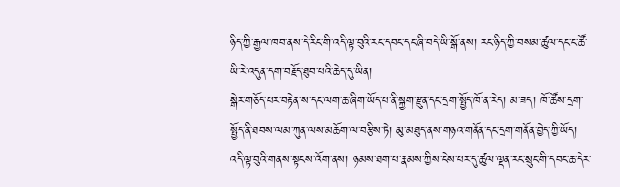ཉིད་ཀྱི་རྒྱལ་ཁབ་ནས་དེ་རིང་གི་འདི་ལྟ་བུའི་རང་དབང་དང་ཞི་བདེ་ཡི་སྒོ་ནས། རང་ཉིད་ཀྱི་བསམ་ཚུལ་དང་ང་ཚོ་ཡི་རེ་འདུན་དག་བརྗོད་ཐུབ་པའི་ཆེད་དུ་ཡིན།
སྒེར་གཅོད་པར་བརྟེན་ས་དང་ལག་ཆ་ཞིག་ཡོད་པ་ནི་སྐྱག་རྫུན་དང་དྲག་སྤྱོད་ཁོ་ན་རེད། མ་ཟད། ཁོ་ཚོས་དྲག་སྤྱོད་ནི་ཐབས་ལམ་ཀུན་ལས་མཆོག་ལ་བརྩིས་ཏེ། མུ་མཐུད་ནས་གཉའ་གནོན་དང་དྲག་གནོན་བྱེད་ཀྱི་ཡོད། འདི་ལྟ་བུའི་གནས་སྟངས་འོག་ནས། ཉམས་ཐག་པ་རྣམས་ཀྱིས་ངེས་པར་དུ་ཚུལ་ལྡན་རང་སྲུང་གི་དབང་ཆ་དེར་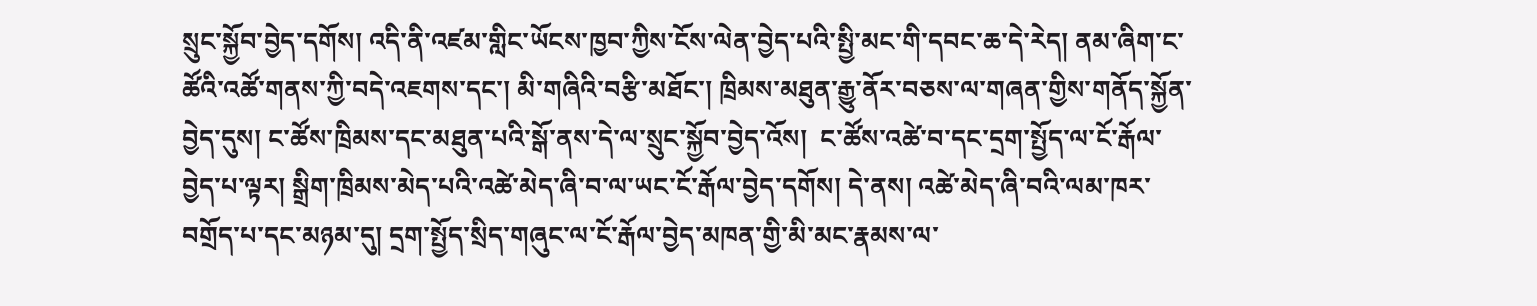སྲུང་སྐྱོབ་བྱེད་དགོས། འདི་ནི་འཛམ་གླིང་ཡོངས་ཁྱབ་ཀྱིས་ངོས་ལེན་བྱེད་པའི་སྤྱི་མང་གི་དབང་ཆ་དེ་རེད། ནམ་ཞིག་ང་ཚོའི་འཚོ་གནས་ཀྱི་བདེ་འཇགས་དང་། མི་གཞིའི་བརྩི་མཐོང་། ཁྲིམས་མཐུན་རྒྱུ་ནོར་བཅས་ལ་གཞན་གྱིས་གནོད་སྐྱོན་བྱེད་དུས། ང་ཚོས་ཁྲིམས་དང་མཐུན་པའི་སྒོ་ནས་དེ་ལ་སྲུང་སྐྱོབ་བྱེད་འོས།  ང་ཚོས་འཚེ་བ་དང་དྲག་སྤྱོད་ལ་ངོ་རྒོལ་བྱེད་པ་ལྟར། སྒྲིག་ཁྲིམས་མེད་པའི་འཚེ་མེད་ཞི་བ་ལ་ཡང་ངོ་རྒོལ་བྱེད་དགོས། དེ་ནས། འཚེ་མེད་ཞི་བའི་ལམ་ཁར་བགྲོད་པ་དང་མཉམ་དུ། དྲག་སྤྱོད་སྲིད་གཞུང་ལ་ངོ་རྒོལ་བྱེད་མཁན་གྱི་མི་མང་རྣམས་ལ་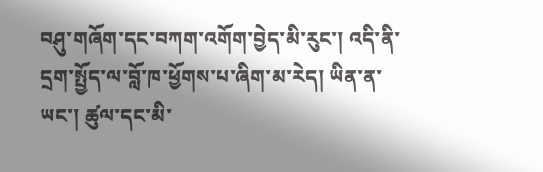བཤུ་གཞོག་དང་བཀག་འགོག་བྱེད་མི་རུང་། འདི་ནི་དྲག་སྤྱོད་ལ་བློ་ཁ་ཕྱོགས་པ་ཞིག་མ་རེད། ཡིན་ན་ཡང་། ཚུལ་དང་མི་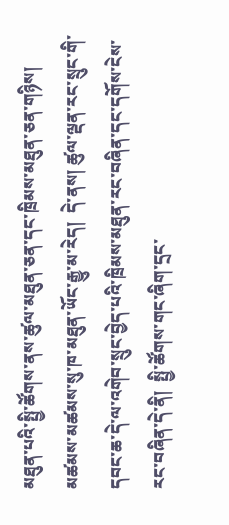མཐུན་པའི་སྤྱི་ཚོགས་ནས་ཚུལ་མཐུན་ཅན་དང་ཁྲིམས་མཐུན་ཅན་གཉིས། མཚམས་མཚམས་སུ་ཁ་མཐུན་ཡོང་རྒྱུ་མ་རེད།  དེ་ནས། ཚུལ་ལྡན་རང་སྲུང་གི་དབང་ཆ་དེ་ལ་འགེབ་སྲུང་བྱེད་པའི་ཁྲིམས་མཐུན་རང་བཞིན་དང་དགོས་ངེས་རང་བཞིན་དེ་ནི།  སྤྱི་ཚོགས་གང་ཞིག་དྲང་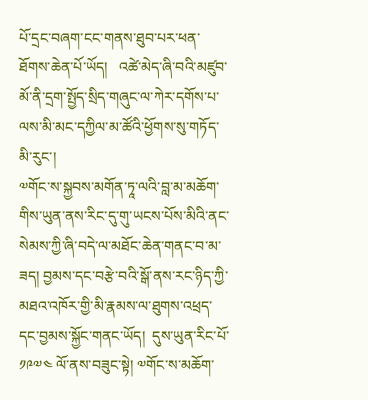པོ་དྲང་བཞག་ངང་གནས་ཐུབ་པར་ཕན་ཐོགས་ཆེན་པོ་ཡོད།   འཚེ་མེད་ཞི་བའི་མཛུབ་མོ་ནི་དྲག་སྤྱོད་སྲིད་གཞུང་ལ་ཀེར་དགོས་པ་ལས་མི་མང་དཀྱིལ་མ་ཚོའི་ཕྱོགས་སུ་གཏོད་མི་རུང་།
༧གོང་ས་སྐྱབས་མགོན་ཏཱ་ལའི་བླ་མ་མཆོག་གིས་ཡུན་ནས་རིང་དུ་གུ་ཡངས་པོས་མིའི་ནང་སེམས་ཀྱི་ཞི་བདེ་ལ་མཐོང་ཆེན་གནང་བ་མ་ཟད། བྱམས་དང་བརྩེ་བའི་སྒོ་ནས་རང་ཉིད་ཀྱི་མཐའ་འཁོར་གྱི་མི་རྣམས་ལ་ཐུགས་འཕྲད་དང་བྱམས་སྐྱོང་གནང་ཡོད།  དུས་ཡུན་རིང་པོ་ ༡༩༧༤ ལོ་ནས་བཟུང་སྟེ། ༧གོང་ས་མཆོག་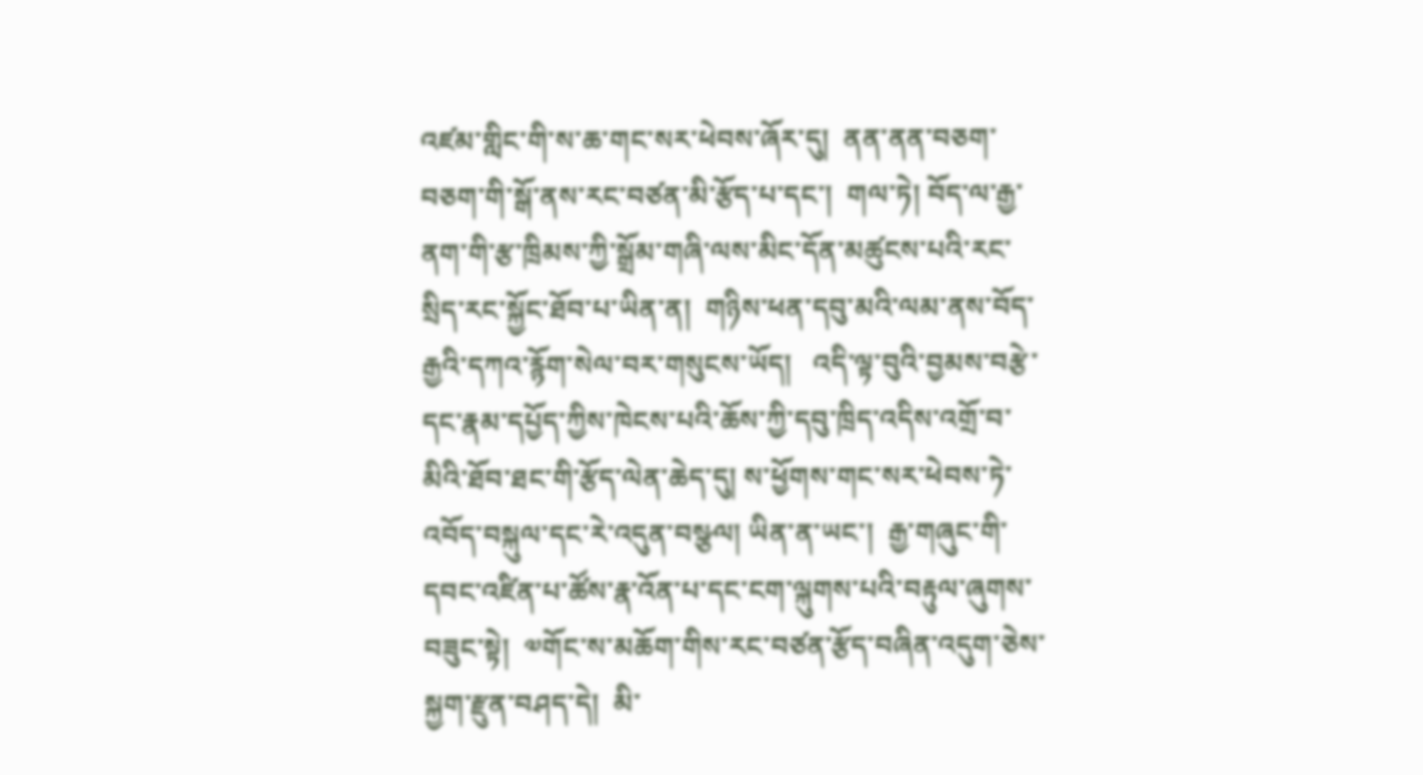འཛམ་གླིང་གི་ས་ཆ་གང་སར་ཕེབས་ཞོར་དུ།  ནན་ནན་བཅག་བཅག་གི་སྒོ་ནས་རང་བཙན་མི་རྩོད་པ་དང་།  གལ་ཏེ། བོད་ལ་རྒྱ་ནག་གི་རྩ་ཁྲིམས་ཀྱི་སྒྲོམ་གཞི་ལས་མིང་དོན་མཚུངས་པའི་རང་སྲིད་རང་སྐྱོང་ཐོབ་པ་ཡིན་ན།  གཉིས་ཕན་དབུ་མའི་ལམ་ནས་བོད་རྒྱའི་དཀའ་རྙོག་སེལ་བར་གསུངས་ཡོད།   འདི་ལྟ་བུའི་བྱམས་བརྩེ་དང་རྣམ་དཔྱོད་ཀྱིས་ཁེངས་པའི་ཆོས་ཀྱི་དབུ་ཁྲིད་འདིས་འགྲོ་བ་མིའི་ཐོབ་ཐང་གི་རྩོད་ལེན་ཆེད་དུ། ས་ཕྱོགས་གང་སར་ཕེབས་ཏེ་འབོད་བསྐུལ་དང་རེ་འདུན་བསྩལ། ཡིན་ན་ཡང་།  རྒྱ་གཞུང་གི་དབང་འཛིན་པ་ཚོས་རྣ་འོན་པ་དང་ངག་ལྐུགས་པའི་བརྟུལ་ཞུགས་བཟུང་སྟེ།  ༧གོང་ས་མཆོག་གིས་རང་བཙན་རྩོད་བཞིན་འདུག་ཅེས་སྐྱག་རྫུན་བཤད་དེ།  མི་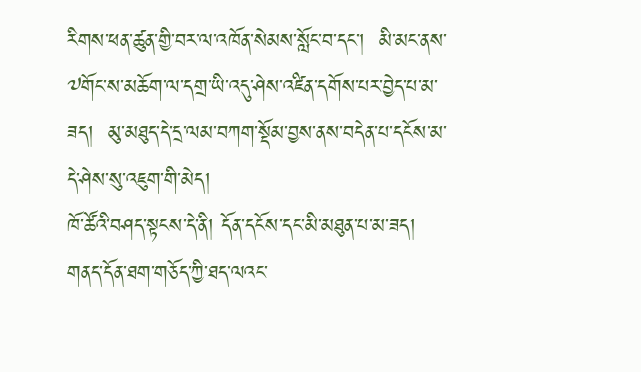རིགས་ཕན་ཚུན་གྱི་བར་ལ་འཁོན་སེམས་སློང་བ་དང་།  མི་མང་ནས་༧གོང་ས་མཆོག་ལ་དགྲ་ཡི་འདུ་ཤེས་འཛིན་དགོས་པར་བྱེད་པ་མ་ཟད།  མུ་མཐུད་དེ་དྲ་ལམ་བཀག་སྡོམ་བྱས་ནས་བདེན་པ་དངོས་མ་དེ་ཤེས་སུ་འཇུག་གི་མེད།
ཁོ་ཚོའི་བཤད་སྟངས་དེ་ནི། དོན་དངོས་དང་མི་མཐུན་པ་མ་ཟད།  གནད་དོན་ཐག་གཅོད་ཀྱི་ཐད་ལའང་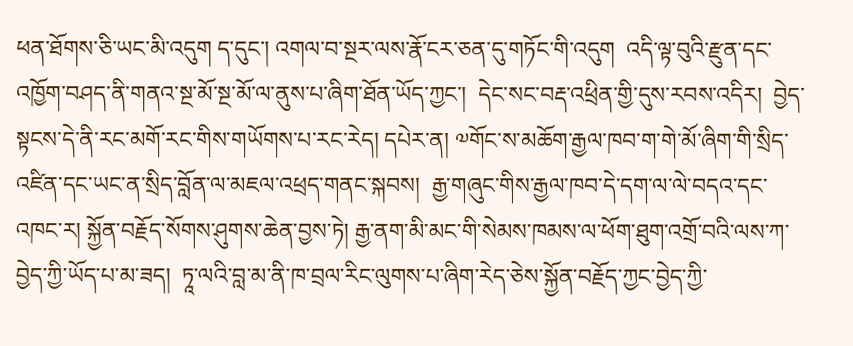ཕན་ཐོགས་ཅི་ཡང་མི་འདུག ད་དུང་། འགལ་བ་སྔར་ལས་རྣོ་ངར་ཅན་དུ་གཏོང་གི་འདུག  འདི་ལྟ་བུའི་རྫུན་དང་འཁྱོག་བཤད་ནི་གནའ་སྔ་མོ་སྔ་མོ་ལ་ནུས་པ་ཞིག་ཐོན་ཡོད་ཀྱང་།  དེང་སང་བརྡ་འཕྲིན་གྱི་དུས་རབས་འདིར།  བྱེད་སྟངས་དེ་ནི་རང་མགོ་རང་གིས་གཡོགས་པ་རང་རེད། དཔེར་ན། ༧གོང་ས་མཆོག་རྒྱལ་ཁབ་ག་གེ་མོ་ཞིག་གི་སྲིད་འཛིན་དང་ཡང་ན་སྲིད་བློན་ལ་མཇལ་འཕྲད་གནང་སྐབས།  རྒྱ་གཞུང་གིས་རྒྱལ་ཁབ་དེ་དག་ལ་ལེ་བདའ་དང་འཁང་ར། སྐྱོན་བརྗོད་སོགས་ཤུགས་ཆེན་བྱས་ཏེ། རྒྱ་ནག་མི་མང་གི་སེམས་ཁམས་ལ་ཕོག་ཐུག་འགྲོ་བའི་ལས་ཀ་བྱེད་ཀྱི་ཡོད་པ་མ་ཟད།  ཏཱ་ལའི་བླ་མ་ནི་ཁ་བྲལ་རིང་ལུགས་པ་ཞིག་རེད་ཅེས་སྐྱོན་བརྗོད་ཀྱང་བྱེད་ཀྱི་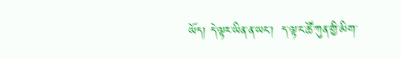ཡོད། དེ་ལྟར་ཡིན་ན་ཡང་།  ད་ལྟ་ང་ཚོ་ཀུན་གྱི་མིག་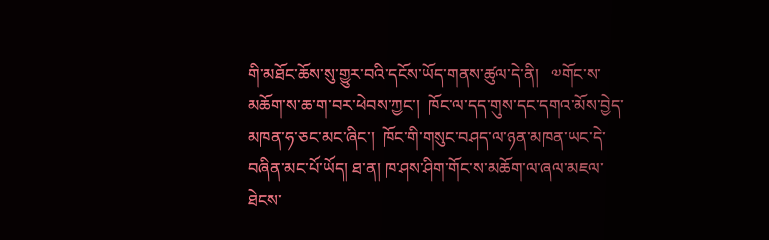གི་མཐོང་ཆོས་སུ་གྱུར་བའི་དངོས་ཡོད་གནས་ཚུལ་དེ་ནི།   ༧གོང་ས་མཆོག་ས་ཆ་ག་བར་ཕེབས་ཀྱང་།  ཁོང་ལ་དད་གུས་དང་དགའ་མོས་བྱེད་མཁན་ཧ་ཅང་མང་ཞིང་།  ཁོང་གི་གསུང་བཤད་ལ་ཉན་མཁན་ཡང་དེ་བཞིན་མང་པོ་ཡོད། ཐ་ན། ཁ་ཤས་ཤིག་གོང་ས་མཆོག་ལ་ཞལ་མཇལ་ཐེངས་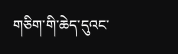གཅིག་གི་ཆེད་དུའང་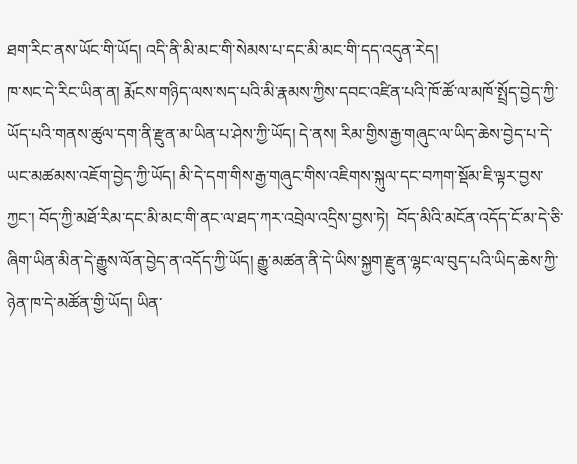ཐག་རིང་ནས་ཡོང་གི་ཡོད། འདི་ནི་མི་མང་གི་སེམས་པ་དང་མི་མང་གི་དད་འདུན་རེད།
ཁ་སང་དེ་རིང་ཡིན་ན། རྨོངས་གཉིད་ལས་སད་པའི་མི་རྣམས་ཀྱིས་དབང་འཛིན་པའི་ཁོ་ཚོ་ལ་མཁོ་སྤྲོད་བྱེད་ཀྱི་ཡོད་པའི་གནས་ཚུལ་དག་ནི་རྫུན་མ་ཡིན་པ་ཤེས་ཀྱི་ཡོད། དེ་ནས། རིམ་གྱིས་རྒྱ་གཞུང་ལ་ཡིད་ཆེས་བྱེད་པ་དེ་ཡང་མཚམས་འཇོག་བྱེད་ཀྱི་ཡོད། མི་དེ་དག་གིས་རྒྱ་གཞུང་གིས་འཇིགས་སྐུལ་དང་བཀག་སྡོམ་ཇི་ལྟར་བྱས་ཀྱང་། བོད་ཀྱི་མཐོ་རིམ་དང་མི་མང་གི་ནང་ལ་ཐད་ཀར་འབྲེལ་འདྲིས་བྱས་ཏེ།  བོད་མིའི་མངོན་འདོད་ངོ་མ་དེ་ཅི་ཞིག་ཡིན་མིན་དེ་རྒྱུས་ལོན་བྱེད་ན་འདོད་ཀྱི་ཡོད། རྒྱུ་མཚན་ནི་དེ་ཡིས་སྐྱག་རྫུན་ལྷང་ལ་བུད་པའི་ཡིད་ཆེས་ཀྱི་ཉེན་ཁ་དེ་མཚོན་གྱི་ཡོད། ཡིན་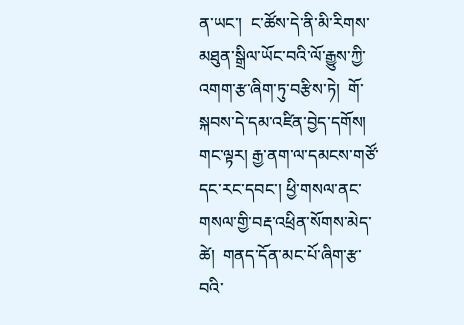ན་ཡང་།  ང་ཚོས་དེ་ནི་མི་རིགས་མཐུན་སྒྲིལ་ཡོང་བའི་ལོ་རྒྱུས་ཀྱི་འགག་རྩ་ཞིག་ཏུ་བརྩིས་ཏེ།  གོ་སྐབས་དེ་དམ་འཛིན་བྱེད་དགོས། གང་ལྟར། རྒྱ་ནག་ལ་དམངས་གཙོ་དང་རང་དབང་། ཕྱི་གསལ་ནང་གསལ་གྱི་བརྡ་འཕྲིན་སོགས་མེད་ཚེ།  གནད་དོན་མང་པོ་ཞིག་རྩ་བའི་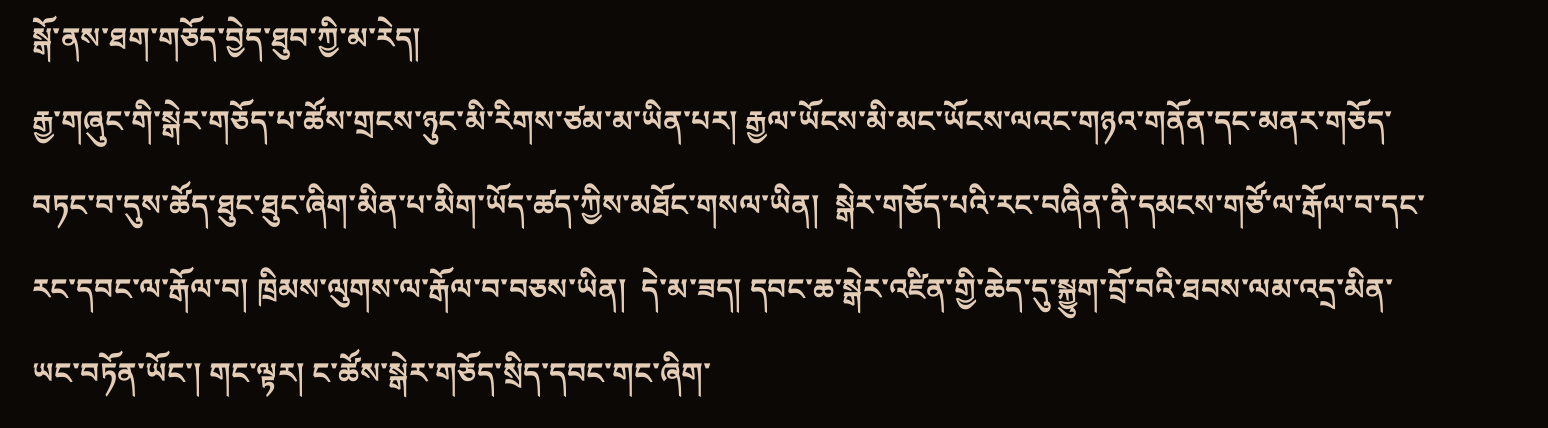སྒོ་ནས་ཐག་གཅོད་བྱེད་ཐུབ་ཀྱི་མ་རེད།
རྒྱ་གཞུང་གི་སྒེར་གཅོད་པ་ཚོས་གྲངས་ཉུང་མི་རིགས་ཙམ་མ་ཡིན་པར། རྒྱལ་ཡོངས་མི་མང་ཡོངས་ལའང་གཉའ་གནོན་དང་མནར་གཅོད་བཏང་བ་དུས་ཚོད་ཐུང་ཐུང་ཞིག་མིན་པ་མིག་ཡོད་ཚད་ཀྱིས་མཐོང་གསལ་ཡིན།  སྒེར་གཅོད་པའི་རང་བཞིན་ནི་དམངས་གཙོ་ལ་རྒོལ་བ་དང་རང་དབང་ལ་རྒོལ་བ། ཁྲིམས་ལུགས་ལ་རྒོལ་བ་བཅས་ཡིན།  དེ་མ་ཟད། དབང་ཆ་སྒེར་འཛིན་གྱི་ཆེད་དུ་སྐྱུག་བྲོ་བའི་ཐབས་ལམ་འདྲ་མིན་ཡང་བཏོན་ཡོང་། གང་ལྟར། ང་ཚོས་སྒེར་གཅོད་སྲིད་དབང་གང་ཞིག་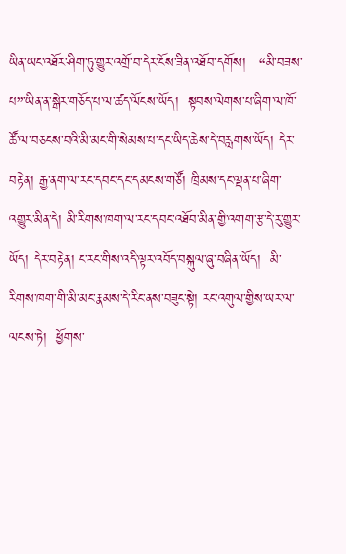ཡིན་ཡང་འཐོར་ཤིག་ཏུ་གྱུར་འགྲོ་བ་དེར་ངོས་ཟིན་འཐོབ་དགོས།   “མི་བཟས་པ”་ཡིན་ན་སྒེར་གཅོད་པ་ལ་ཚད་ལོངས་ཡོད།  སྟབས་ལེགས་པ་ཞིག་ལ་ཁོ་ཚོ་ལ་བཅངས་བའི་མི་མང་གི་སེམས་པ་དང་ཡིད་ཆེས་དེ་བརླགས་ཡོད། དེར་བརྟེན། རྒྱ་ནག་ལ་རང་དབང་དང་དམངས་གཙོ། ཁྲིམས་དང་ལྡན་པ་ཞིག་འགྱུར་མིན་དེ། མི་རིགས་ཁག་ལ་རང་དབང་འཐོབ་མིན་གྱི་འགག་རྩ་དེ་རུ་གྱུར་ཡོད། དེར་བརྟེན། ང་རང་གིས་འདི་ལྟར་འབོད་བསྐུལ་ཞུ་བཞིན་ཡོད།  མི་རིགས་ཁག་གི་མི་མང་རྣམས་དེ་རིང་ནས་བཟུང་སྟེ། རང་འགུལ་གྱིས་ཡར་ལ་ལངས་ཏེ།  ཕྱོགས་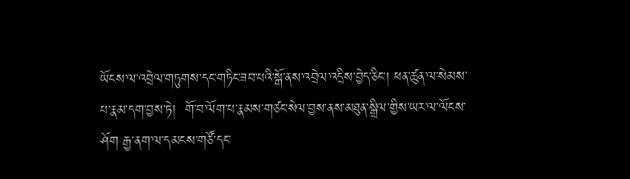ཡོངས་ལ་འབྲེལ་གཏུགས་དང་གཏིང་ཟབ་པའི་སྒོ་ནས་འབྲེལ་འདྲིས་བྱེད་ཅིང་། ཕན་ཚུན་ལ་སེམས་པ་རྣམ་དག་བྱས་ཏེ།  གོ་བ་ལོག་པ་རྣམས་གཙང་སེལ་བྱས་ནས་མཐུན་སྒྲིལ་གྱིས་ཡར་ལ་ལོངས་ཤོག རྒྱ་ནག་ལ་དམངས་གཙོ་དང་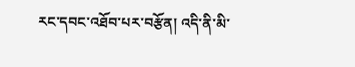རང་དབང་འཐོབ་པར་བརྩོན། འདི་ནི་མི་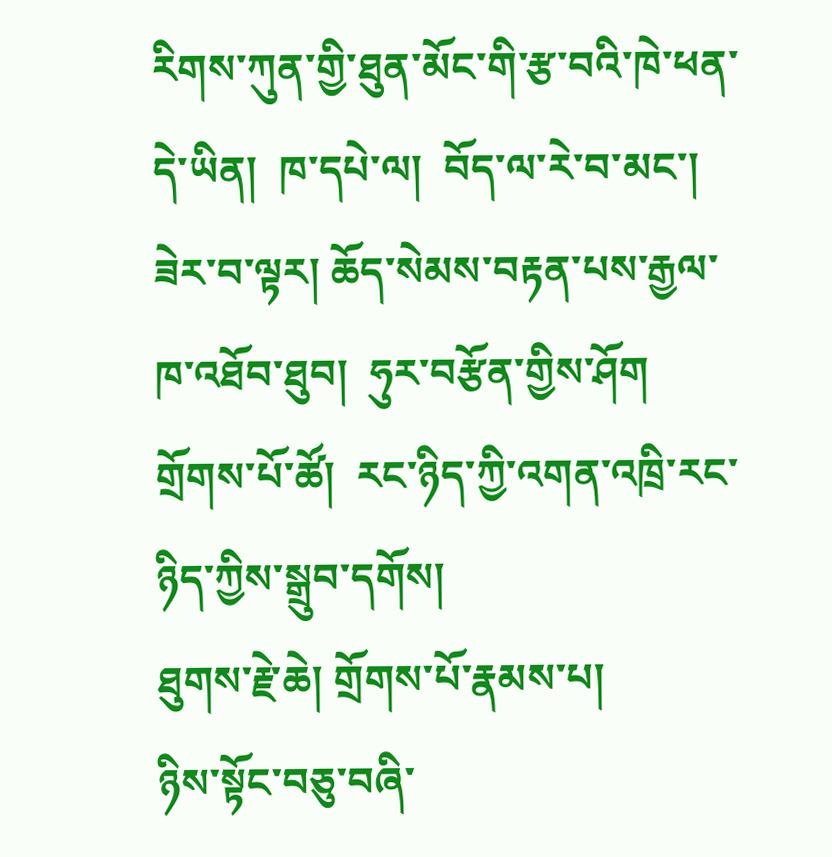རིགས་ཀུན་གྱི་ཐུན་མོང་གི་རྩ་བའི་ཁེ་ཕན་དེ་ཡིན།  ཁ་དཔེ་ལ།  བོད་ལ་རེ་བ་མང་། ཟེར་བ་ལྟར། ཆོད་སེམས་བརྟན་པས་རྒྱལ་ཁ་འཐོབ་ཐུབ།  ཧུར་བརྩོན་གྱིས་ཤོག  གྲོགས་པོ་ཚོ།  རང་ཉིད་ཀྱི་འགན་འཁྲི་རང་ཉིད་ཀྱིས་སྒྲུབ་དགོས།
ཐུགས་རྗེ་ཆེ། གྲོགས་པོ་རྣམས་པ།
ཉིས་སྟོང་བཅུ་བཞི་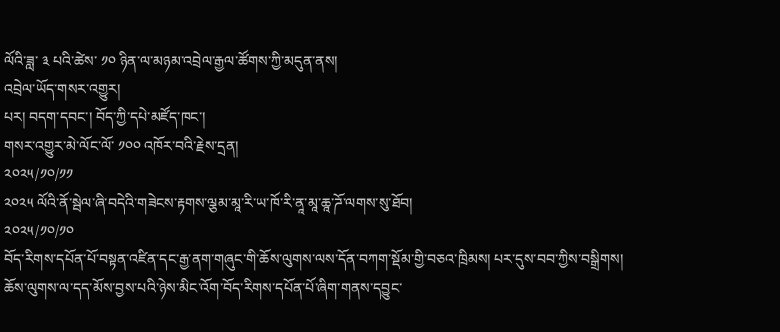ལོའི་ཟླ་ ༣ པའི་ཚེས་ ༡༠ ཉིན་ལ་མཉམ་འབྲེལ་རྒྱལ་ཚོགས་ཀྱི་མདུན་ནས།
འབྲེལ་ཡོད་གསར་འགྱུར།
པར། བདག་དབང་། བོད་ཀྱི་དཔེ་མཛོད་ཁང་།
གསར་འགྱུར་མེ་ལོང་ལོ་ ༡༠༠ འཁོར་བའི་རྗེས་དྲན།
༢༠༢༥/༡༠/༡༡
༢༠༢༥ ལོའི་ནོ་སྦེལ་ཞི་བདེའི་གཟེངས་རྟགས་ལྕམ་མཱ་རི་ཡ་ཁོ་རི་ནཱ་མཱ་ཆཱ་ཌོ་ལགས་སུ་ཐོབ།
༢༠༢༥/༡༠/༡༠
བོད་རིགས་དཔོན་པོ་བསྟན་འཛིན་དང་རྒྱ་ནག་གཞུང་གི་ཆོས་ལུགས་ལས་དོན་བཀག་སྡོམ་གྱི་བཅའ་ཁྲིམས། པར་དུས་བབ་ཀྱིས་བསྒྲིགས།
ཆོས་ལུགས་ལ་དད་མོས་བྱས་པའི་ཉེས་མིང་འོག་བོད་རིགས་དཔོན་པོ་ཞིག་གནས་དབྱུང་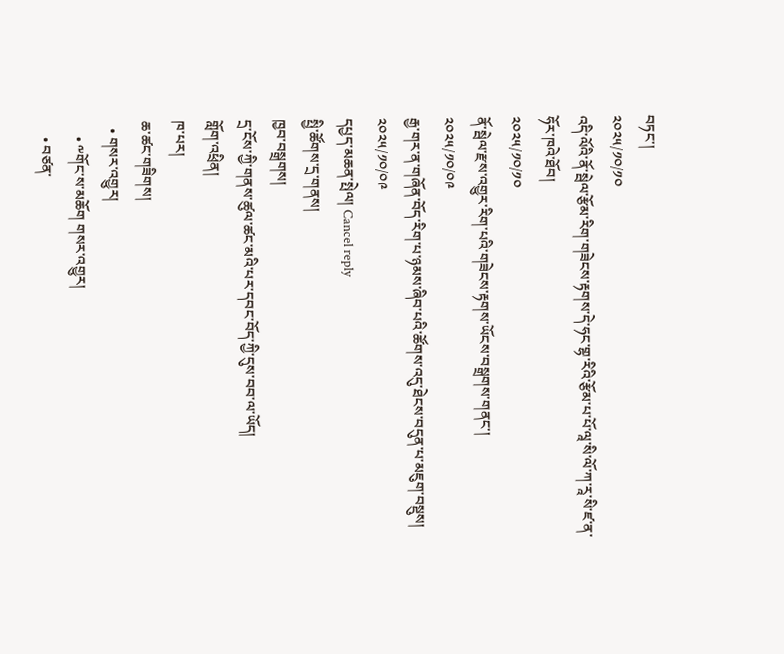བཏང་།
༢༠༢༥/༡༠/༡༠
འདི་ལོའི་ནོ་སྦེལ་རྩོམ་རིག་གཟེངས་རྟགས་དེ་ཧང་གྷ་རིའི་རྩོམ་པ་པོ་ལཱ་སི་ལོ་ཀ་རཱ་སི་ཛ་ན་ཧོར་ཁའེ་ཐོབ།
༢༠༢༥/༡༠/༡༠
ནོ་སྦེལ་རྫས་འགྱུར་རིག་པའི་གཟེངས་རྟགས་ཡོངས་བསྒྲགས་གནང་།
༢༠༢༥/༡༠/༠༩
རྒྱ་གར་ན་གཞོན་བོད་རིག་པ་ཉམས་ཞིབ་པའི་ཚོགས་འདུ་ཐེངས་བདུན་པ་མཇུག་བསྡུས།
༢༠༢༥/༡༠/༠༩
དཔྱད་མཆན་སྤེལ། Cancel reply
སྤྱི་ཚོགས་དྲ་གནས།
ཁྱབ་བསྒྲགས།
དྲ་ངོས་ཀྱི་གནས་ཚུལ་ཚང་མའི་པར་དབང་བོད་ཀྱི་དུས་བབ་ལ་ཡོད།
གློག་འཕྲིན།
ཁ་པར།
ཆ་ཚང་གཟིགས།
  • གསར་འགྱུར།
    • ༸གོང་ས་མཆོག གསར་འགྱུར།
    • བཙན་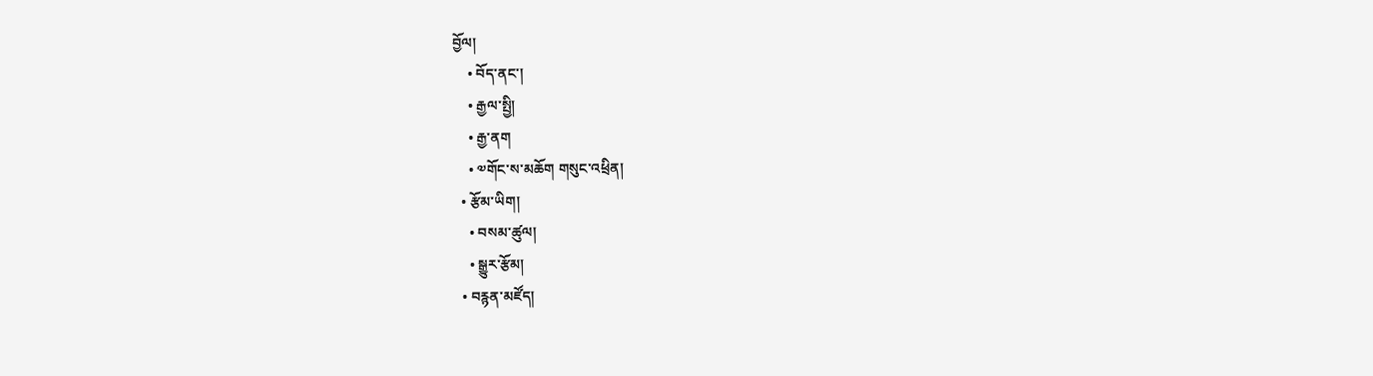བྱོལ།
    • བོད་ནང་།
    • རྒྱལ་སྤྱི།
    • རྒྱ་ནག
    • ༧གོང་ས་མཆོག གསུང་འཕྲིན།
  • རྩོམ་ཡིག།
    • བསམ་ཚུལ།
    • སྒྱུར་རྩོམ།
  • བརྙན་མཛོད།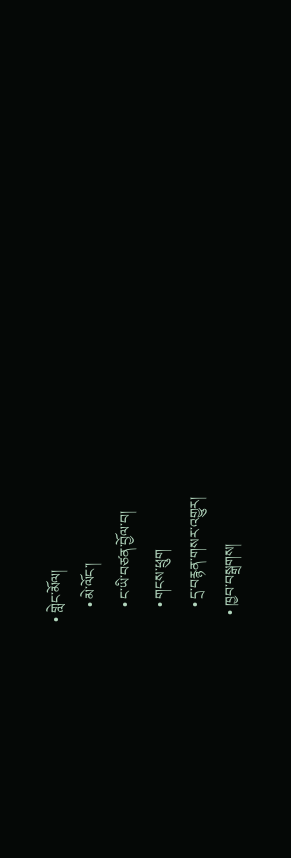• གླེང་མོལ།
    • མེ་ལོང་།
    • ང་ཡི་བཙན་བྱོལ་བ།
    • གངས་ཕྲུག
    • དྲ་བརྙན་གསར་འགྱུར།
  • ཁྱབ་བསྒྲགས།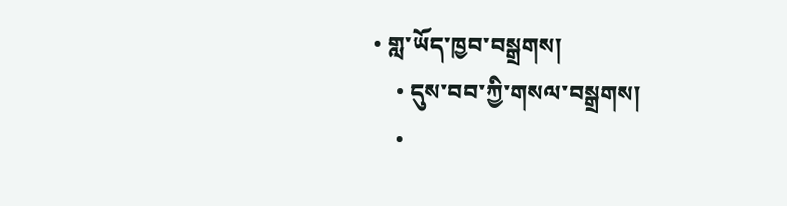• གླ་ཡོད་ཁྱབ་བསྒྲགས།
    • དུས་བབ་ཀྱི་གསལ་བསྒྲགས།
    •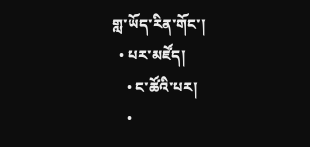གླ་ཡོད་རིན་གོང་།
  • པར་མཛོད།
    • ང་ཚོའི་པར།
    •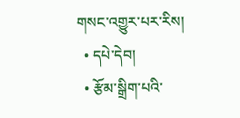གསང་འགྱུར་པར་རིས།
  • དཔེ་དེབ།
  • རྩོམ་སྒྲིག་པའི་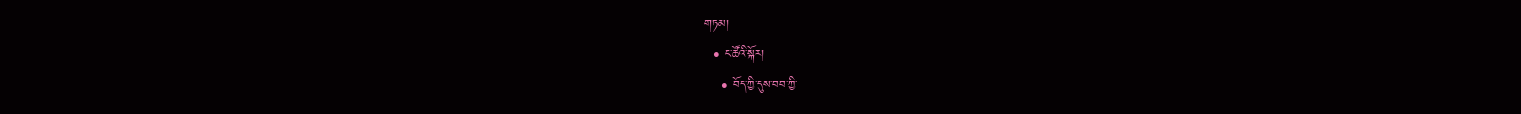གཏམ།
  • ང་ཚོའི་སྐོར།
    • བོད་ཀྱི་དུས་བབ་ཀྱི་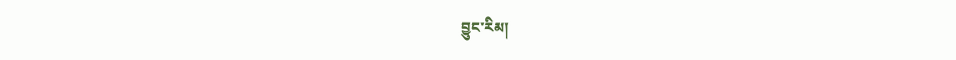བྱུང་རིམ།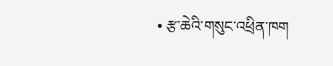• རྩ་ཆེའི་གསུང་འཕྲིན་ཁག